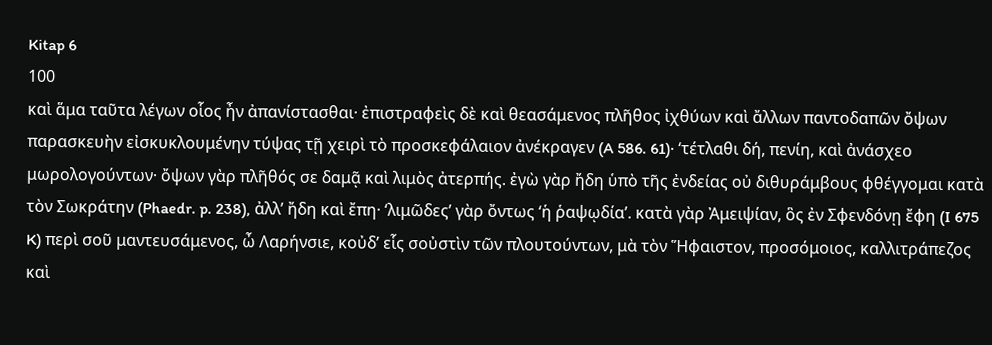Kitap 6
100
καὶ ἅμα ταῦτα λέγων οἷος ἦν ἀπανίστασθαι· ἐπιστραφεὶς δὲ καὶ θεασάμενος πλῆθος ἰχθύων καὶ ἄλλων παντοδαπῶν ὄψων παρασκευὴν εἰσκυκλουμένην τύψας τῇ χειρὶ τὸ προσκεφάλαιον ἀνέκραγεν (A 586. 61)· ‘τέτλαθι δή, πενίη, καὶ ἀνάσχεο μωρολογούντων· ὄψων γὰρ πλῆθός σε δαμᾷ καὶ λιμὸς ἀτερπής. ἐγὼ γὰρ ἤδη ὑπὸ τῆς ἐνδείας οὐ διθυράμβους φθέγγομαι κατὰ τὸν Σωκράτην (Phaedr. p. 238), ἀλλ’ ἤδη καὶ ἔπη· ‘λιμῶδες’ γὰρ ὄντως ‘ἡ ῥαψῳδία’. κατὰ γὰρ Ἀμειψίαν, ὃς ἐν Σφενδόνῃ ἔφη (I 675 K) περὶ σοῦ μαντευσάμενος, ὦ Λαρήνσιε, κοὐδ’ εἷς σοὐστὶν τῶν πλουτούντων, μὰ τὸν Ἥφαιστον, προσόμοιος, καλλιτράπεζος καὶ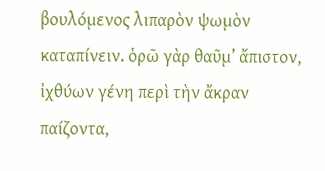βουλόμενος λιπαρὸν ψωμὸν καταπίνειν. ὁρῶ γὰρ θαῦμ’ ἄπιστον, ἰχθύων γένη περὶ τὴν ἄκραν παίζοντα,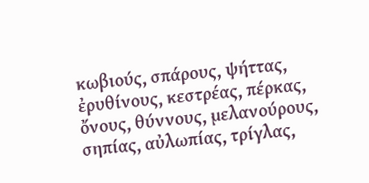κωβιούς, σπάρους, ψήττας, ἐρυθίνους, κεστρέας, πέρκας, ὄνους, θύννους, μελανούρους, σηπίας, αὐλωπίας, τρίγλας,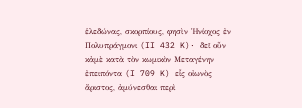ἑλεδώνας, σκορπίους, φησὶν Ἡνίοχος ἐν Πολυπράγμονι (II 432 K)· δεῖ οὖν κἀμὲ κατὰ τὸν κωμικὸν Μεταγένην ἐπειπόντα (I 709 K) εἷς οἰωνὸς ἄριστος, ἀμύνεσθαι περὶ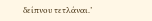δείπνου τετλάναι.’